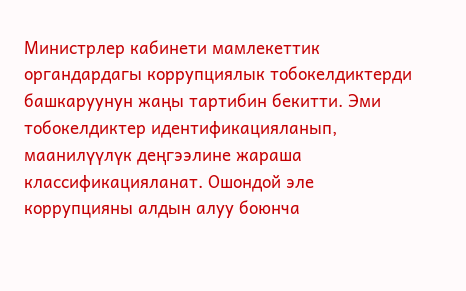Министрлер кабинети мамлекеттик органдардагы коррупциялык тобокелдиктерди башкаруунун жаңы тартибин бекитти. Эми тобокелдиктер идентификацияланып, маанилүүлүк деңгээлине жараша классификацияланат. Ошондой эле коррупцияны алдын алуу боюнча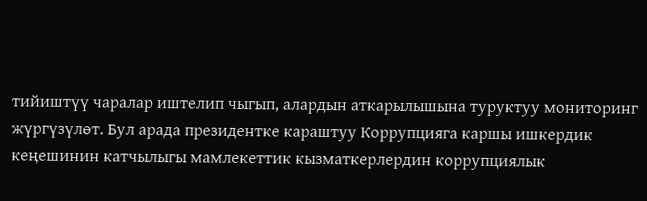тийиштүү чаралар иштелип чыгып, алардын аткарылышына туруктуу мониторинг жүргүзүлөт. Бул арада президентке караштуу Коррупцияга каршы ишкердик кеңешинин катчылыгы мамлекеттик кызматкерлердин коррупциялык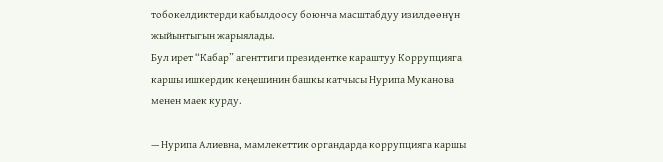тобокелдиктерди кабылдоосу боюнча масштабдуу изилдөөнүн жыйынтыгын жарыялады.
Бул ирет “Кабар” агенттиги президентке караштуу Коррупцияга каршы ишкердик кеңешинин башкы катчысы Нурипа Муканова менен маек курду.

— Нурипа Алиевна, мамлекеттик органдарда коррупцияга каршы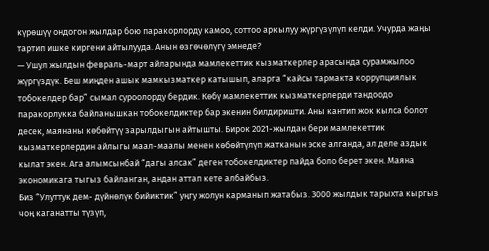күрөшүү ондогон жылдар бою паракорлорду камоо, соттоо аркылуу жүргүзүлүп келди. Учурда жаңы тартип ишке киргени айтылууда. Анын өзгөчөлүгү эмнеде?
— Ушул жылдын февраль-март айларында мамлекеттик кызматкерлер арасында сурамжылоо жүргүздүк. Беш миңден ашык мамкызматкер катышып, аларга “кайсы тармакта коррупциялык тобокелдер бар” сымал суроолорду бердик. Көбү мамлекеттик кызматкерлерди тандоодо паракорлукка байланышкан тобокелдиктер бар экенин билдиришти. Аны кантип жок кылса болот десек, маянаны көбөйтүү зарылдыгын айтышты. Бирок 2021-жылдан бери мамлекеттик кызматкерлердин айлыгы маал-маалы менен көбөйтүлүп жатканын эске алганда, ал деле аздык кылат экен. Ага алымсынбай “дагы алсак” деген тобокелдиктер пайда боло берет экен. Маяна экономикага тыгыз байланган, андан аттап кете албайбыз.
Биз “Улуттук дем- дүйнөлүк бийиктик” уңгу жолун карманып жатабыз. 3000 жылдык тарыхта кыргыз чоң каганатты түзүп,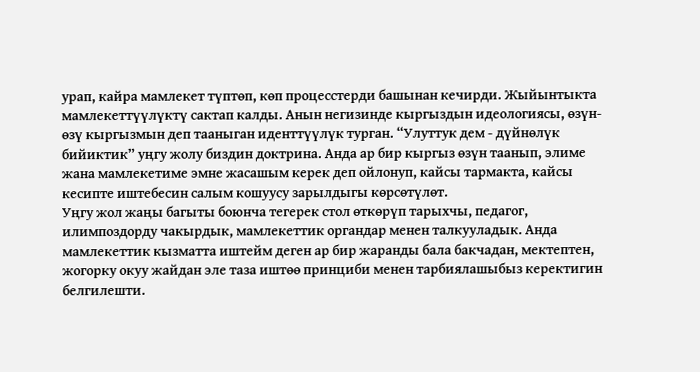урап, кайра мамлекет түптөп, көп процесстерди башынан кечирди. Жыйынтыкта мамлекеттүүлүктү сактап калды. Анын негизинде кыргыздын идеологиясы, өзүн-өзү кыргызмын деп тааныган иденттүүлүк турган. “Улуттук дем - дүйнөлүк бийиктик” уңгу жолу биздин доктрина. Анда ар бир кыргыз өзүн таанып, элиме жана мамлекетиме эмне жасашым керек деп ойлонуп, кайсы тармакта, кайсы кесипте иштебесин салым кошуусу зарылдыгы көрсөтүлөт.
Уңгу жол жаңы багыты боюнча тегерек стол өткөрүп тарыхчы, педагог, илимпоздорду чакырдык, мамлекеттик органдар менен талкууладык. Анда мамлекеттик кызматта иштейм деген ар бир жаранды бала бакчадан, мектептен, жогорку окуу жайдан эле таза иштөө принциби менен тарбиялашыбыз керектигин белгилешти.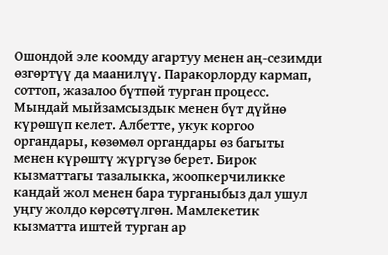Ошондой эле коомду агартуу менен аң-сезимди өзгөртүү да маанилүү. Паракорлорду кармап, соттоп, жазалоо бүтпөй турган процесс. Мындай мыйзамсыздык менен бүт дүйнө күрөшүп келет. Албетте, укук коргоо органдары, көзөмөл органдары өз багыты менен күрөштү жүргүзө берет. Бирок кызматтагы тазалыкка, жоопкерчиликке кандай жол менен бара турганыбыз дал ушул уңгу жолдо көрсөтүлгөн. Мамлекетик кызматта иштей турган ар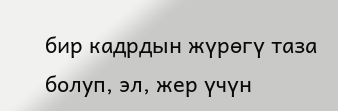бир кадрдын жүрөгү таза болуп, эл, жер үчүн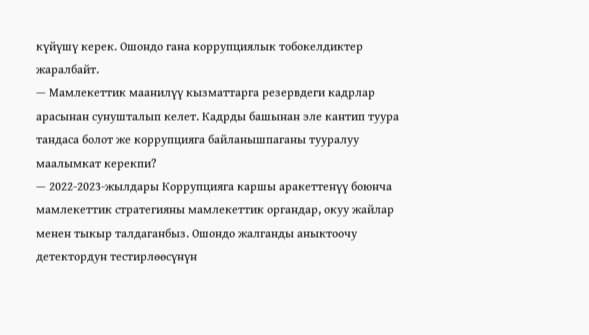күйүшү керек. Ошондо гана коррупциялык тобокелдиктер жаралбайт.
— Мамлекеттик маанилүү кызматтарга резервдеги кадрлар арасынан сунушталып келет. Кадрды башынан эле кантип туура тандаса болот же коррупцияга байланышпаганы тууралуу маалымкат керекпи?
— 2022-2023-жылдары Коррупцияга каршы аракеттенүү боюнча мамлекеттик стратегияны мамлекеттик органдар, окуу жайлар менен тыкыр талдаганбыз. Ошондо жалганды аныктоочу детектордун тестирлөөсүнүн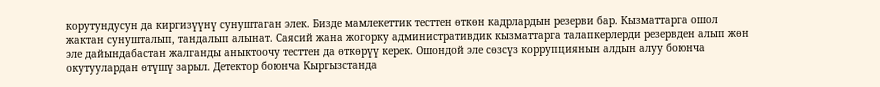корутундусун да киргизүүнү сунуштаган элек. Бизде мамлекеттик тесттен өткөн кадрлардын резерви бар. Кызматтарга ошол жактан сунушталып, тандалып алынат. Саясий жана жогорку административдик кызматтарга талапкерлерди резервден алып жөн эле дайындабастан жалганды аныктоочу тесттен да өткөрүү керек. Ошондой эле сөзсүз коррупциянын алдын алуу боюнча окутуулардан өтүшү зарыл. Детектор боюнча Кыргызстанда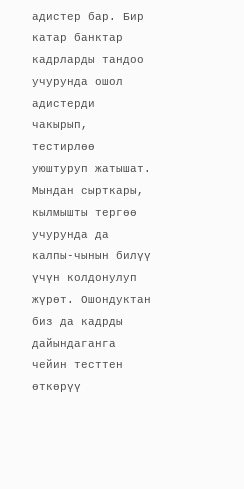адистер бар. Бир катар банктар кадрларды тандоо учурунда ошол адистерди чакырып, тестирлөө уюштуруп жатышат. Мындан сырткары, кылмышты тергөө учурунда да калпы-чынын билүү үчүн колдонулуп жүрөт. Ошондуктан биз да кадрды дайындаганга чейин тесттен өткөрүү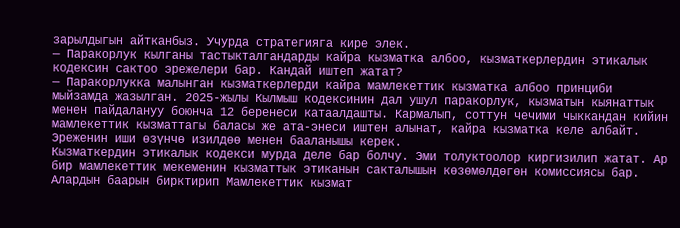зарылдыгын айтканбыз. Учурда стратегияга кире элек.
— Паракорлук кылганы тастыкталгандарды кайра кызматка албоо, кызматкерлердин этикалык кодексин сактоо эрежелери бар. Кандай иштеп жатат?
— Паракорлукка малынган кызматкерлерди кайра мамлекеттик кызматка албоо принциби мыйзамда жазылган. 2025-жылы Кылмыш кодексинин дал ушул паракорлук, кызматын кыянаттык менен пайдалануу боюнча 12 беренеси катаалдашты. Кармалып, соттун чечими чыккандан кийин мамлекеттик кызматтагы баласы же ата-энеси иштен алынат, кайра кызматка келе албайт. Эреженин иши өзүнчө изилдөө менен бааланышы керек.
Кызматкердин этикалык кодекси мурда деле бар болчу. Эми толуктоолор киргизилип жатат. Ар бир мамлекеттик мекеменин кызматтык этиканын сакталышын көзөмөлдөгөн комиссиясы бар. Алардын баарын бирктирип Мамлекеттик кызмат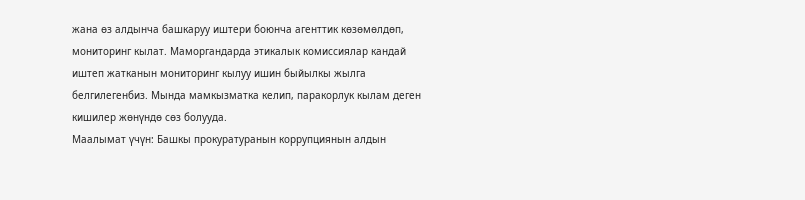жана өз алдынча башкаруу иштери боюнча агенттик көзөмөлдөп, мониторинг кылат. Маморгандарда этикалык комиссиялар кандай иштеп жатканын мониторинг кылуу ишин быйылкы жылга белгилегенбиз. Мында мамкызматка келип, паракорлук кылам деген кишилер жөнүндө сөз болууда.
Маалымат үчүн: Башкы прокуратуранын коррупциянын алдын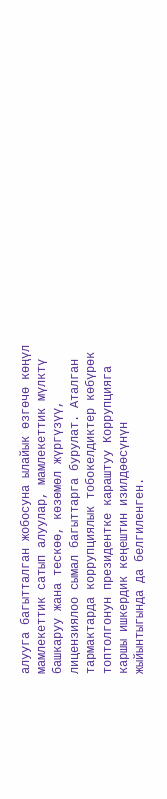алууга багытталган жобосуна ылайык өзгөчө көңүл мамлекеттик сатып алуулар, мамлекеттик мүлктү башкаруу жана тескөө, көзөмөл жүргүзүү, лицензиялоо сымал багыттарга бурулат. Аталган тармактарда коррупциялык тобокелдиктер көбүрөк топтолгонун президентке караштуу Коррупцияга каршы ишкердик кеңештин изилдөөсүнүн жыйынтыгында да белгиленген.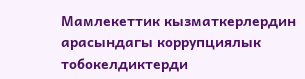Мамлекеттик кызматкерлердин арасындагы коррупциялык тобокелдиктерди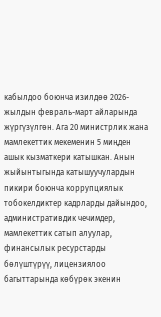кабылдоо боюнча изилдөө 2026-жылдын февраль-март айларында жүргүзүлгөн. Ага 20 министрлик жана мамлекеттик мекеменин 5 миңден ашык кызматкери катышкан. Анын жыйынтыгында катышуучулардын пикири боюнча коррупциялык тобокелдиктер кадрларды дайындоо, административдик чечимдер, мамлекеттик сатып алуулар, финансылык ресурстарды бөлүштүрүү, лицензиялоо багыттарында көбүрөк экенин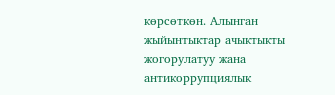көрсөткөн. Алынган жыйынтыктар ачыктыкты жогорулатуу жана антикоррупциялык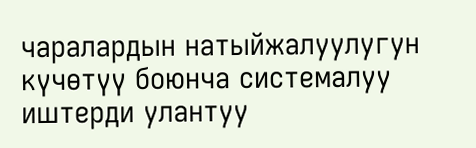чаралардын натыйжалуулугун күчөтүү боюнча системалуу иштерди улантуу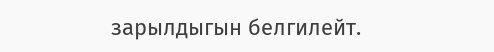зарылдыгын белгилейт.